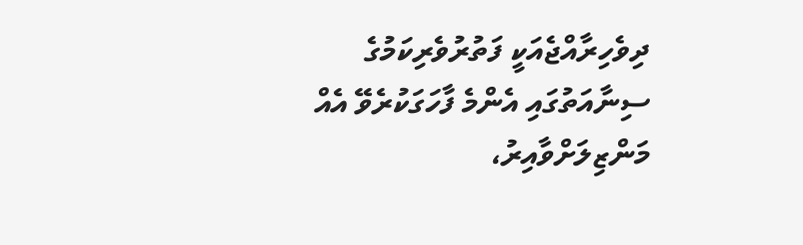ދިވެހިރާއްޖެއަކީ ފަތުރުވެރިކަމުގެ ސިނާއަތުގައި އެންމެ ފާހަގަކުރެވޭ އެއް މަންޒިލަށްވާއިރު،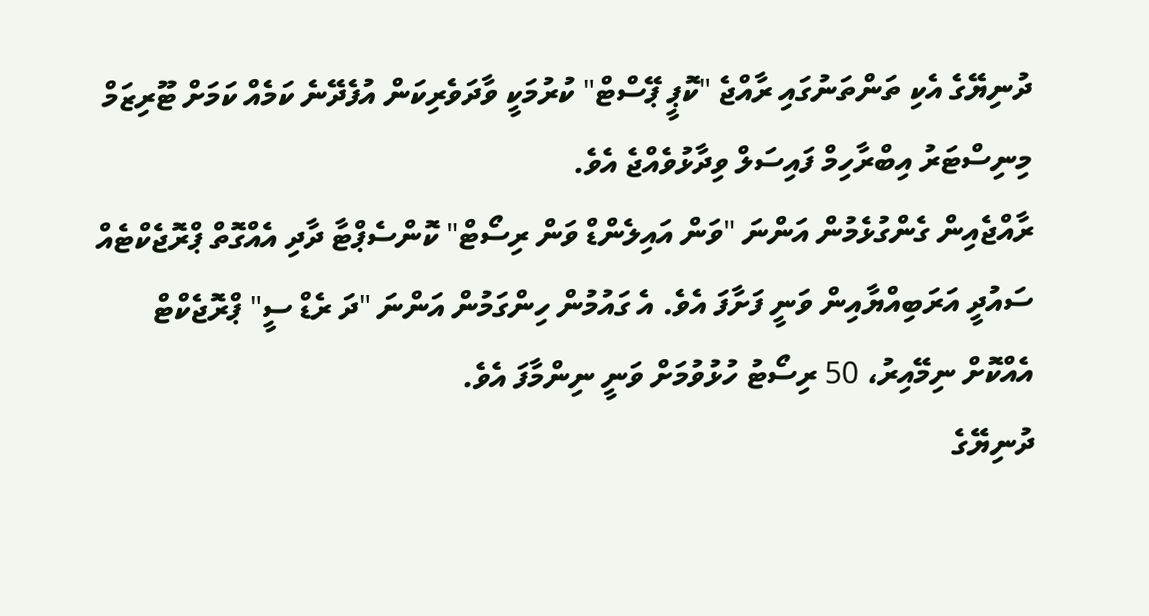ދުނިޔޭގެ އެކި ތަންތަނުގައި ރާއްޖެ "ކޮޕީ ޕޭސްޓް" ކުރުމަކީ ވާދަވެރިކަން އުފެދޭނެ ކަމެއް ކަމަށް ޓޫރިޒަމް މިނިސްޓަރު އިބްރާހިމް ފައިސަލް ވިދާޅުވެއްޖެ އެވެ.
ރާއްޖެއިން ގެންގުޅެމުން އަންނަ "ވަން އައިލެންޑް ވަން ރިސޯޓް" ކޮންސެޕްޓާ ދާދި އެއްގޮތް ޕްރޮޖެކްޓެއް ސައުދީ އަރަބިއްޔާއިން ވަނީ ފަށާފަ އެވެ. އެ ގައުމުން ހިންގަމުން އަންނަ "ދަ ރެޑް ސީ" ޕްރޮޖެކްޓް އެއްކޮށް ނިމޭއިރު، 50 ރިސޯޓު ހުޅުވުމަށް ވަނީ ނިންމާފަ އެވެ.
ދުނިޔޭގެ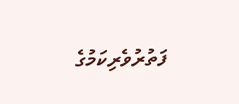ފަތުރުވެރިކަމުގެ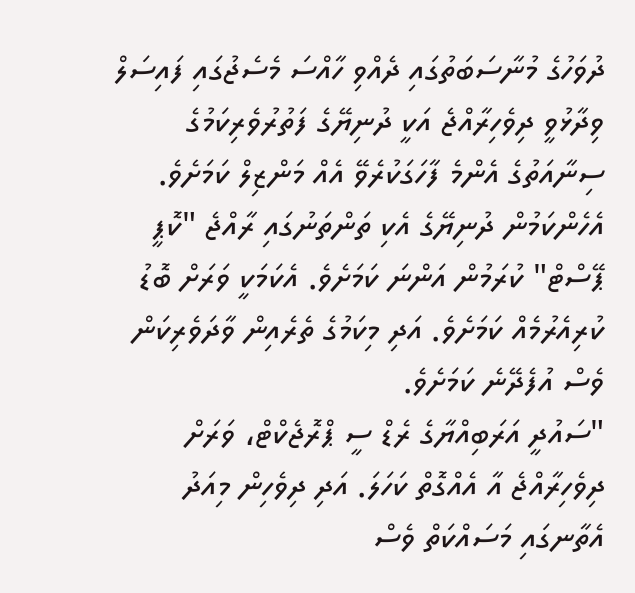ދުވަހުގެ މުނާސަބަތުގައި ދެއްވި ހާއްސަ މެސެޖުގައި ފައިސަލް ވިދާޅުވީ ދިވެހިރާއްޖެ އަކީ ދުނިޔޭގެ ފަތުރުވެރިކަމުގެ ސިނާއަތުގެ އެންމެ ފާހަގަކުރެވޭ އެއް މަންޒިލް ކަމަށެވެ. އެހެންކަމުން ދުނިޔޭގެ އެކި ތަންތަނުގައި ރާއްޖެ "ކޮޕީ ޕޭސްޓް" ކުރަމުން އަންނަ ކަމަށެވެ. އެކަމަކީ ވަރަށް ބޮޑު ކުރިއެރުމެއް ކަމަށެވެ. އަދި މިކަމުގެ ތެރެއިން ވާދަވެރިކަން ވެސް އުފެދޭނެ ކަމަށެވެ.
"ސައުދީ އަރަބިއްޔާގެ ރެޑް ސީ ޕްރޮޖެކްޓް، ވަރަށް ދިވެހިރާއްޖެ އާ އެއްގޮތް ކަހަލަ. އަދި ދިވެހިން މިއަދު އެތާނގައި މަސައްކަތް ވެސް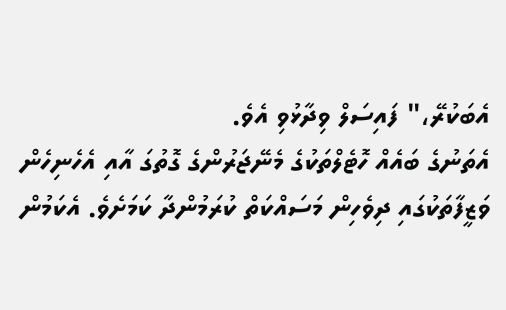އެބަކުރޭ،" ފައިސަލް ވިދާޅުވި އެވެ.
އެތަނުގެ ބައެއް ހޮޓެލްތަކުގެ މެނޭޖަރުންގެ ގޮތުގަ އާއި އެހެނިހެން ވަޒީފާތަކުގައި ދިވެހިން މަސައްކަތް ކުރަމުންދާ ކަމަށެވެ. އެކަމުން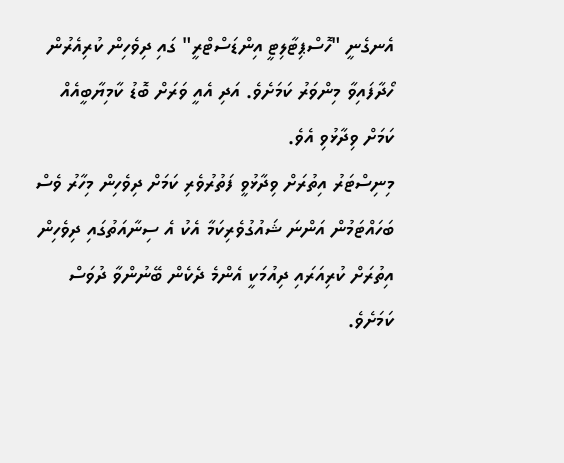އެނގެނީ "ހޮސްޕިޓާލިޓީ އިންޑަސްޓްރީ" ގައި ދިވެހިން ކުރިއެރުން ހޯދާފައިވާ މިންވަރު ކަމަށެވެ. އަދި އެއީ ވަރަށް ބޮޑު ކާމިޔާބީއެއް ކަމަށް ވިދާޅުވި އެވެ.
މިނިސްޓަރު އިތުރަށް ވިދާޅުވީ ފަތުރުވެރި ކަމަށް ދިވެހިން މިހާރު ވެސް ބަހައްޓަމުން އަންނަ ޝައުގުވެރިކަމާ އެކު އެ ސިނާއަތުގައި ދިވެހިން އިތުރަށް ކުރިއަރައި ދިއުމަކީ އެންމެ ދެކެން ބޭނުންވާ ދުވަސް ކަމަށެވެ.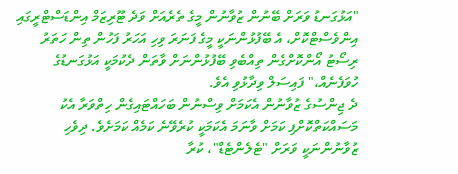"އަޅުގަނޑު ވަރަށް ބޭނުން ޒުވާނުން މީގެ ތެރެއަށް ވަދެ ޓޫރިޒަމް އިންޑަސްޓްރީގައި އިންވެސްޓްކޮށް، އެ ބޭފުޅުންނަކީ މީގެ ފަނަރަ ވިހި އަހަރު ފަހުން ތިން ހަތަރު ރިސޯޓު އޯންކޮށްގެން ތިއްބެވި ބޭފުޅުންނަށް ވާތަން ދެކުމަކީ އަޅުގަނޑުގެ ހުވަފެނެއް،" ފައިސަލް ވިދާޅުވި އެވެ.
ދެ ޖިންސުގެ ޒުވާނުން އެކަމަށް ވިސްނުން ބަހައްޓައިގެން ހިތްވަރާ އެކު މަސައްކަތްކޮށްފި ކަމަށް ވާނަމަ އެކަމަކީ ކުރެވޭނެ ކަމެއް ކަމަށެވެ. ދިވެހި ޒުވާނުންނަކީ ވަރަށް "ޓެލެންޓެޑް"، ކުރާ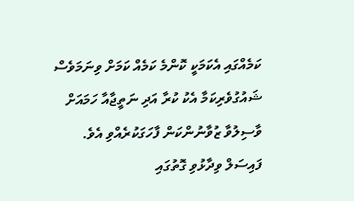ކަމެއްގައި އެކަމަކީ ކޮންމެ ކަމެއް ކަމަށް ވިނަމަވެސް ޝައުގުވެރިކަމާ އެކު ކުރާ އަދި ނަތީޖާއާ ހަމައަށް ވާސިލުވާ ޒުވާނުންކަން ފާހަގަކުރެއްވި އެވެ.
ފައިސަލް ވިދާޅުވި ގޮތުގައި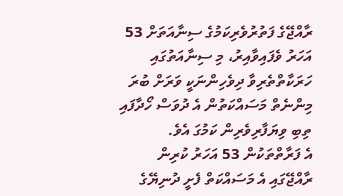ރާއްޖޭގެ ފަތުރުވެރިކަމުގެ ސިނާއަތަށް 53 އަހަރު ވެފައިވާއިރު، މި ސިނާއަތުގައި ހަރަކާތްތެރިވާ ދިވެހިންނަކީ ވަރަށް ބުރަ މިންނެތް މަސައްކަތުން އެ ދުވަސް ހޯދާފައި ތިބި ވިޔަފާރިވެރިން ކަމުގަ އެވެ.
އެ ފަރާތްތަކުން 53 އަހަރު ކުރިން ރާއްޖޭގައި އެ މަސައްކަތް ފެށީ ދުނިޔޭގެ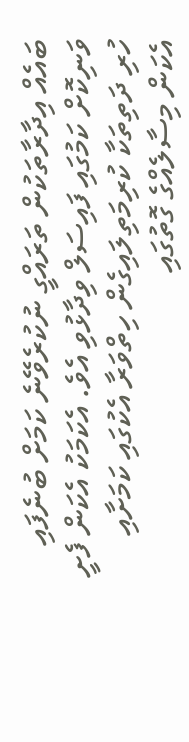ބައެއް އިދާރާތަކުން ތަރައްގީ ނުކުރެވޭނެ ކަމަށް ބުނެފައި ވަނިކޮށް ކަމުގައި ފައިސަލް ވިދާޅުވި އެވެ. އެކަމަކު އެކަން ފެށީ ހުރި ދަތިތަކާ ކުރިމަތިލައިގެން ހިތްވަރާ އެކުގައި ކަމަށާއި އެކަން މިސާލެއްގެ ގޮތުގައި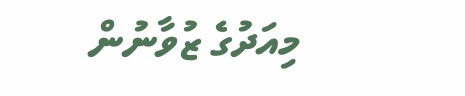މިއަދުގެ ޒުވާނުން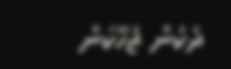ދެކެން ޖެހޭކަން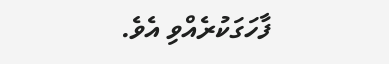ފާހަގަކުރެއްވި އެވެ.